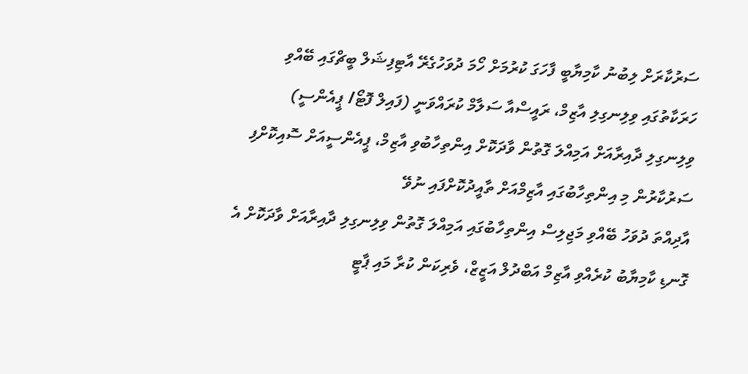ސަރުކާރަށް ލިބުނު ކާމިޔާބީ ފާހަގަ ކުރުމަށް ހޯމަ ދުވަހުގެރޭ އާޓިފިޝަލް ބީޗްގައި ބޭއްވި ހަރަކާތުގައި ވިލިނގިލި އާޒިމް، ރައީސްއާ ސަލާމް ކުރައްވަނީ (ފައިލް ފޮޓޯ/ ޕީއެންސީ)
ވިލިނގިލި ދާއިރާއަށް އަމިއްލަ ގޮތުން ވާދަކޮށް އިންތިހާބުވި އާޒިމް، ޕީއެންސީއަށް ސޮއިކޮށްފި
ސަރުކާރުން މި އިންތިހާބުގައި އާޒިމްއަށް ތާއީދުކޮށްފައި ނުވޭ
އާދިއްތަ ދުވަހު ބޭއްވި މަޖިލިސް އިންތިހާބުގައި އަމިއްލަ ގޮތުން ވިލިނގިލި ދާއިރާއަށް ވާދަކޮށް އެ ގޮނޑި ކާމިޔާބު ކުރެއްވި އާޒިމް އަބްދުލް އަޒީޒް، ވެރިކަން ކުރާ މައި ޕާޓީ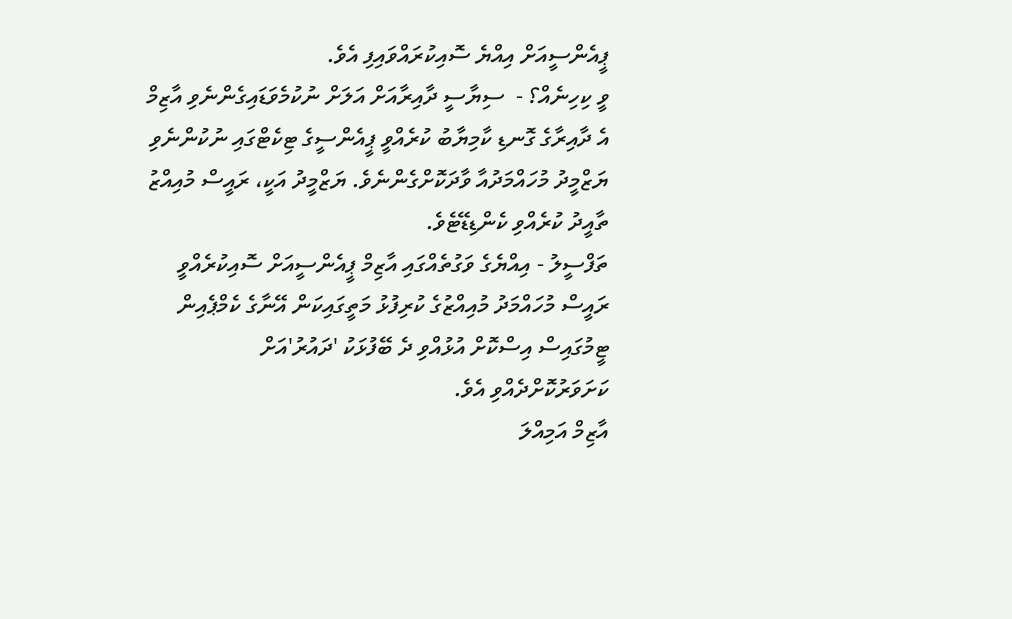ޕީއެންސީއަށް އިއްޔެ ސޮއިކުރައްވައިފި އެވެ.
ވީ ކިހިނެއް؟ -  ސިޔާސީ ދާއިރާއަށް އަލަށް ނުކުމެވަޑައިގެންނެވި އާޒިމް އެ ދާއިރާގެ ގޮނޑި ކާމިޔާބު ކުރެއްވީ ޕީއެންސީގެ ޓިކެޓްގައި ނުކުންނެވި ޔަޒްމީދު މުހައްމަދުއާ ވާދަކޮށްގެންނެވެ. ޔަޒްމީދު އަކީ، ރައީސް މުއިއްޒު ތާއީދު ކުރެއްވި ކެންޑިޑޭޓެވެ.
ތަފްސީލު - އިއްޔެގެ ވަގުތެއްގައި އާޒިމް ޕީއެންސީއަށް ސޮއިކުރެއްވީ ރައީސް މުހައްމަދު މުއިއްޒުގެ ކުރިފުޅު މަތީގައިކަން އޭނާގެ ކެމްޕެއިން ޓީމުގައިސް އިސްކޮށް އުޅުއްވި ދެ ބޭފުޅަކު 'ދައުރު'އަށް ކަށަވަރުކޮށްދެއްވި އެވެ.
އާޒިމް އަމިއްލަ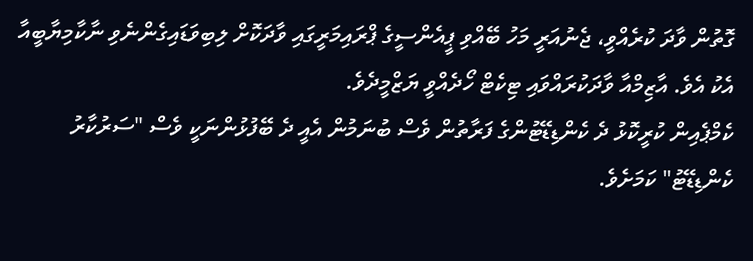ގޮތުން ވާދަ ކުރެއްވީ، ޖެނުއަރީ މަހު ބޭއްވި ޕީއެންސީގެ ޕްރައިމަރީގައި ވާދަކޮށް ލިބިވަޑައިގެންނެވި ނާކާމިޔާބީއާ އެކު އެވެ. އާޒިމްއާ ވާދަކުރައްވައި ޓިކެޓް ހޯދެއްވީ ޔަޒްމީދެވެ.
ކެމްޕެއިން ކުރީކޮޅު ދެ ކެންޑިޑޭޓުންގެ ފަރާތުން ވެސް ބުނަމުން އެއީ ދެ ބޭފުޅުންނަކީ ވެސް "ސަރުކާރު ކެންޑިޑޭޓު" ކަމަށެވެ.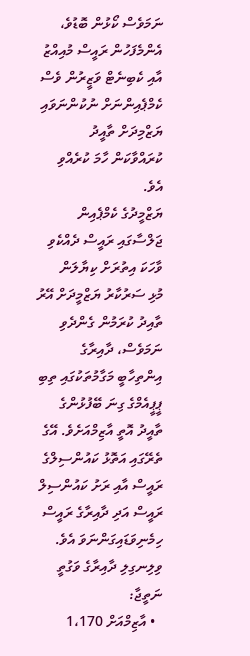ނަމަވެސް ކޯޅުން ބޮޑުވެ، އެންމެފަހުން ރައީސް މުއިއްޒު އާއި ކެބިނެޓް ވަޒީރުން ވެސް ކެމްޕެއިންނަށް ނުކުންނަވައި ޔަޒްމިދަށް ތާއީދު ކުރައްވާކަން ހާމަ ކުރެއްވި އެވެ.
ޔަޒްމީދުގެ ކެމްޕެއިން ޖަލްސާގައި ރައީސް ދެއްކެވި ވާހަކަ އިތުރަށް ކިޔާލަން
މުޅި ސަރުކާރު ޔަޒްމީދަށް އޭރު ތާއިދު ކުރަމުން ގެންދެވި ނަމަވެސް، ދާއިރާގެ އިންތިހާބީ މަގާމުތަކުގައި ތިބި ޕީޕީއެމްގެ ގިނަ ބޭފުޅުންގެ ތާއީދު އޮތީ އާޒިމްއަށެވެ. އޭގެ ތެރޭގައި އަތޮޅު ކައުންސިލްގެ ރައީސް އާއި ރަށު ކައުންސިލް ރައީސް އަދި ދާއިރާގެ ރައީސް ހިމެނިވަޑައިގަންނަވަ އެވެ.
ވިލިނގިލި ދާއިރާގެ ވަގުތީ ނަތީޖާ:
  • އާޒިމްއަށް 1،170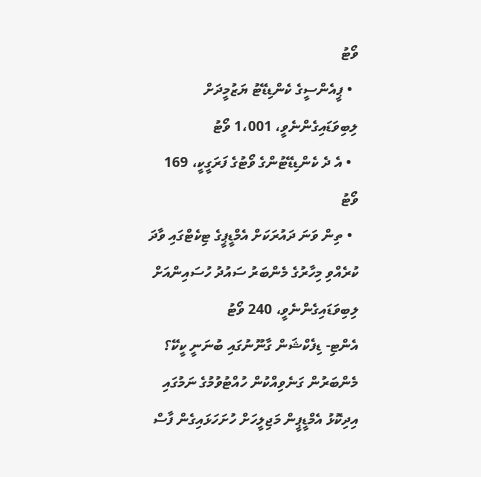ވޯޓު
  • ޕީއެންސީގެ ކެންޑިޑޭޓު ޔަޒުމީދަށް ލިބިވަޑައިގެންނެވީ، 1،001 ވޯޓު
  • އެ ދެ ކެންޑިޑޭޓުންގެ ވޯޓުގެ ފަރަގީކީ، 169 ވޯޓު
  • ތިން ވަނަ ދައުރަކަށް އެމްޑީޕީގެ ޓިކެޓްގައި ވާދަ ކުރެއްވި މިހާރުގެ މެންބަރު ސައުދު ހުސައިންއަށް ލިބިވަޑައިގެންނެވީ، 240 ވޯޓު
އެންޓި- ޑިފެކްޝަން ގާނޫނުގައި ބުނަނީ ކީކޭ؟
މެންބަރުން ގަނެވިއްކުން ހުއްޓުވުމުގެ ނަމުގައި އިދިކޮޅު އެމްޑީޕީން މަޖިލީހަށް ހުށަހަޅައިގެން ފާސް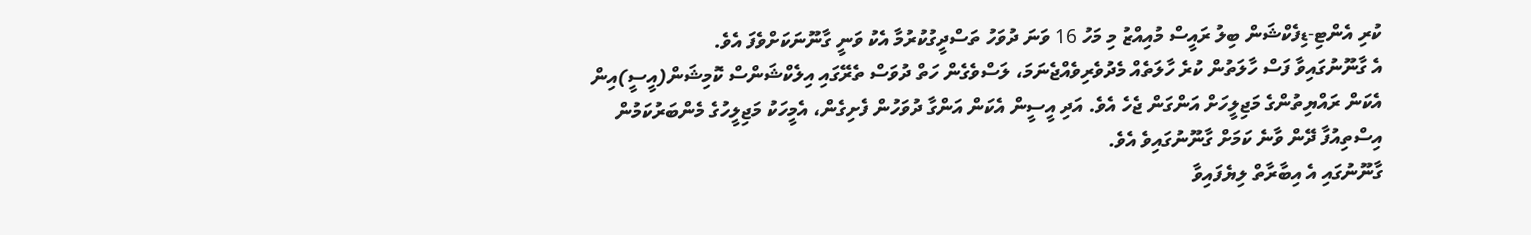ކުރި އެންޓި-ޑިފެކްޝަން ބިލު ރައީސް މުއިއްޒު މި މަހު 16 ވަނަ ދުވަހު ތަސްދީގުކުރުމާ އެކު ވަނީ ގާނޫނަކަށްވެފަ އެވެ.
އެ ގާނޫނުގައިވާ ފަސް ހާލަތުން ކުރެ ހާލަތެއް މެދުވެރިވެއްޖެނަމަ، ލަސްވެގެން ހަތް ދުވަސް ތެރޭގައި އިލެކްޝަންސް ކޮމިޝަން(އީސީ)އިން އެކަން ރައްޔިތުންގެ މަޖިލީހަށް އަންގަން ޖެހެ އެވެ. އަދި އީސީން އެކަން އަންގާ ދުވަހުން ފެށިގެން، އެމީހަކު މަޖިލީހުގެ މެންބަރުކަމުން އިސްތިއުފާ ދޭން ވާނެ ކަމަށް ގާނޫނުގައިވެ އެވެ.
ގާނޫނުގައި އެ އިބާރާތް ލިޔެފައިވާ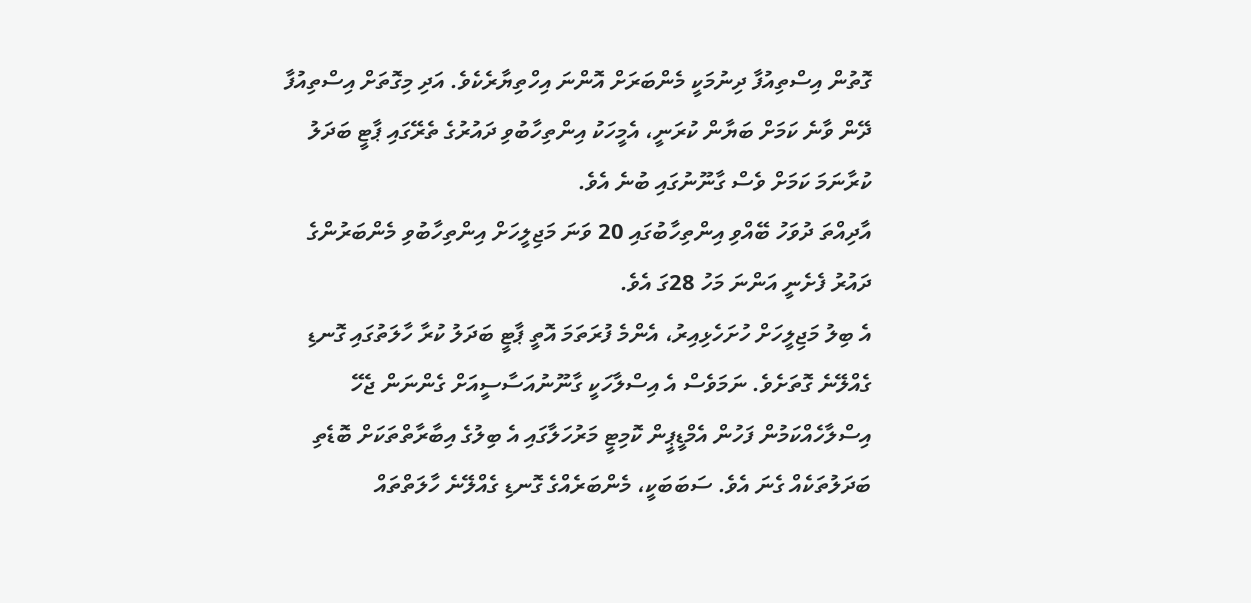ގޮތުން އިސްތިއުފާ ދިނުމަކީ މެންބަރަށް އޮންނަ އިހްތިޔާރެކެވެ. އަދި މިގޮތަށް އިސްތިއުފާ ދޭން ވާނެ ކަމަށް ބަޔާން ކުރަނީ، އެމީހަކު އިންތިހާބުވި ދައުރުގެ ތެރޭގައި ޕާޓީ ބަދަލު ކުރާނަމަ ކަމަށް ވެސް ގާނޫނުގައި ބުނެ އެވެ.
އާދިއްތަ ދުވަހު ބޭއްވި އިންތިހާބުގައި 20 ވަނަ މަޖިލީހަށް އިންތިހާބުވި މެންބަރުންގެ ދައުރު ފެށެނީ އަންނަ މަހު 28ގަ އެވެ.
އެ ބިލު މަޖިލީހަށް ހުށަހެޅިއިރު، އެންމެ ފުރަތަމަ އޮތީ ޕާޓީ ބަދަލު ކުރާ ހާލަތުގައި ގޮނޑި ގެއްލޭނެ ގޮތަށެވެ. ނަމަވެސް އެ އިސްލާހަކީ ގާނޫނުއަސާސީއަށް ގެންނަން ޖެހޭ އިސްލާހެއްކަމުން ފަހުން އެމްޑީޕީން ކޮމިޓީ މަރުހަލާގައި އެ ބިލުގެ އިބާރާތްތަކަށް ބޮޑެތި ބަދަލުތަކެއް ގެނަ އެވެ. ސަބަބަކީ، މެންބަރެއްގެ ގޮނޑި ގެއްލޭނެ ހާލަތްތައް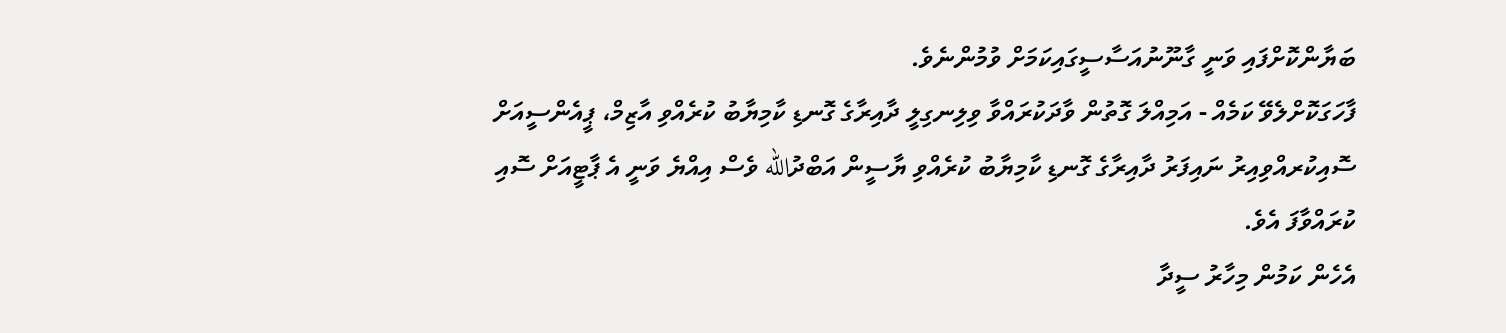ބަޔާންކޮށްފައި ވަނީ ގާނޫނުއަސާސީގައިކަމަށް ވުމުންނެވެ.
ފާހަގަކޮށްލެވޭ ކަމެއް - އަމިއްލަ ގޮތުން ވާދަކުރައްވާ ވިލިނގިލީ ދާއިރާގެ ގޮނޑި ކާމިޔާބު ކުރެއްވި އާޒިމް، ޕީއެންސީއަށް ސޮއިކުރއްވިއިރު ނައިފަރު ދާއިރާގެ ގޮނޑި ކާމިޔާބު ކުރެއްވި ޔާސީން އަބްދުالله ވެސް އިއްޔެ ވަނީ އެ ޕާޓީއަށް ސޮއި ކުރައްވާފަ އެވެ.
އެހެން ކަމުން މިހާރު ސީދާ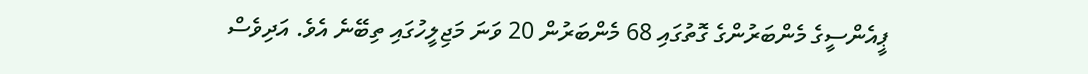ޕީއެންސީގެ މެންބަރުންގެ ގޮތުގައި 68 މެންބަރުން 20 ވަނަ މަޖިލީހުގައި ތިބޭނެ އެވެ. އަދިވެސް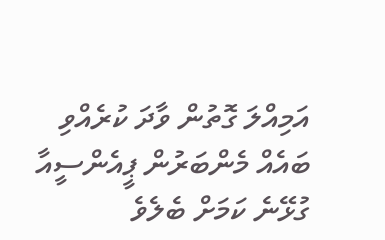އަމިއްލަ ގޮތުން ވާދަ ކުރެއްވި ބައެއް މެންބަރުން ޕީއެންސީއާ ގުޅޭނެ ކަމަށް ބެލެވެ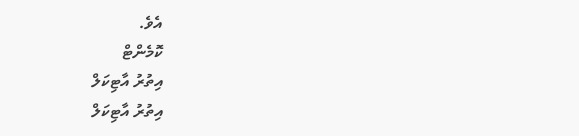އެވެ.
ކޮމެންޓް
އިތުރު އާޓިކަލް
އިތުރު އާޓިކަލް